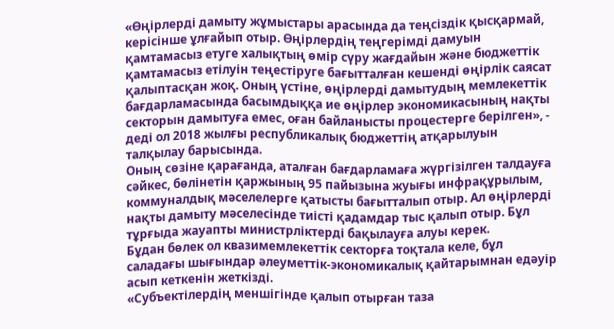«Өңірлерді дамыту жұмыстары арасында да теңсіздік қысқармай, керісінше ұлғайып отыр. Өңірлердің теңгерімді дамуын қамтамасыз етуге халықтың өмір сүру жағдайын және бюджеттік қамтамасыз етілуін теңестіруге бағытталған кешенді өңірлік саясат қалыптасқан жоқ. Оның үстіне, өңірлерді дамытудың мемлекеттік бағдарламасында басымдыққа ие өңірлер экономикасының нақты секторын дамытуға емес, оған байланысты процестерге берілген», - деді ол 2018 жылғы республикалық бюджеттің атқарылуын талқылау барысында.
Оның сөзіне қарағанда, аталған бағдарламаға жүргізілген талдауға сәйкес, бөлінетін қаржының 95 пайызына жуығы инфрақұрылым, коммуналдық мәселелерге қатысты бағытталып отыр. Ал өңірлерді нақты дамыту мәселесінде тиісті қадамдар тыс қалып отыр. Бұл тұрғыда жауапты министрліктерді бақылауға алуы керек.
Бұдан бөлек ол квазимемлекеттік секторға тоқтала келе, бұл саладағы шығындар әлеуметтік-экономикалық қайтарымнан едәуір асып кеткенін жеткізді.
«Субъектілердің меншігінде қалып отырған таза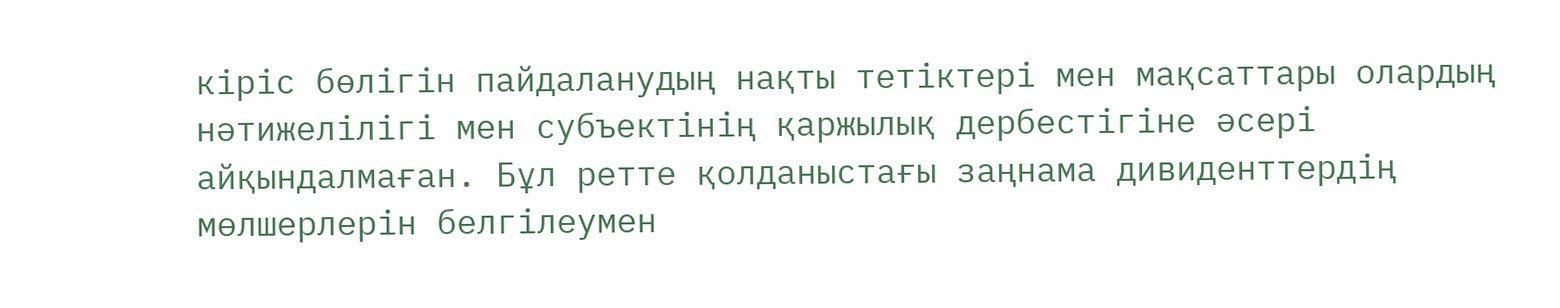кіріс бөлігін пайдаланудың нақты тетіктері мен мақсаттары олардың нәтижелілігі мен субъектінің қаржылық дербестігіне әсері айқындалмаған. Бұл ретте қолданыстағы заңнама дивиденттердің мөлшерлерін белгілеумен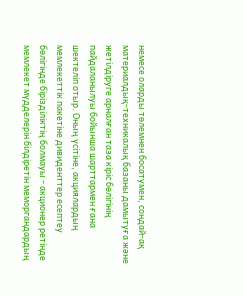немесе оларды төлемнен босатумен, сондай-ақ материалдық-техникалық базаны дамытуға және жетілдіруге арналған таза кіріс бөлігінің пайдаланылуы бойынша шарттармен ғана шектеліп отыр. Оның үсітіне, акциялардың мемлекеттік пакетіне дивиденттер есептеу бөлігінде бірізділіктің болмауы - акционер ретінде мемлекет мүдделерін білдіретін меморгандардың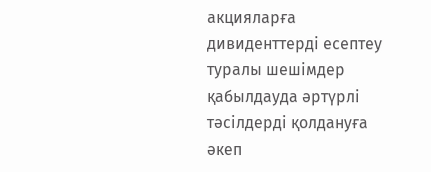акцияларға дивиденттерді есептеу туралы шешімдер қабылдауда әртүрлі тәсілдерді қолдануға әкеп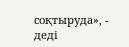соқтыруда», - деді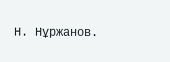Н. Нұржанов.